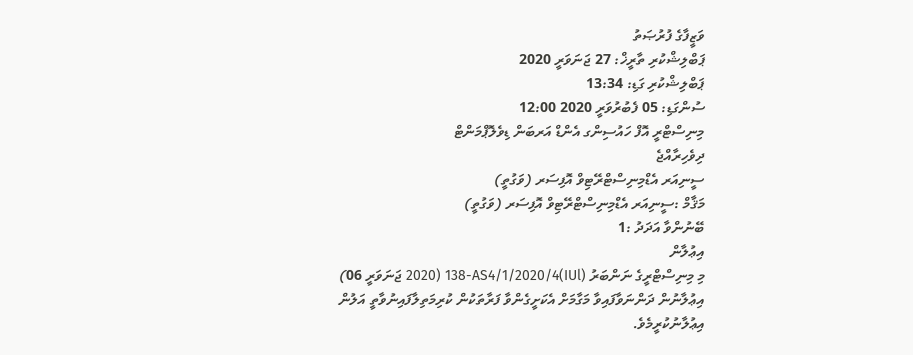ވަޒީފާގެ ފުރުޞަތު
ޕަބްލިޝްކުރި ތާރީޚް: 27 ޖަނަވަރީ 2020
ޕަބްލިޝްކުރި ގަޑި: 13:34
ސުންގަޑި: 05 ފެބުރުވަރީ 2020 12:00
މިނިސްޓްރީ އޮފް ހައުސިންގ އެންޑް އަރބަން ޑިވެލޮޕްމަންޓް
ދިވެހިރާއްޖެ
ސީނިއަރ އެޑްމިނިސްޓްރޭޓިވް އޮފިސަރ (ވަގުތީ)
މަޤާމް :ސީނިއަރ އެޑްމިނިސްޓްރޭޓިވް އޮފިސަރ (ވަގުތީ)
ބޭނުންވާ އަދަދު :1
އިޢުލާން
މި މިނިސްޓްރީގެ ނަންބަރު (IUl)138-AS4/1/2020/4 (2020 ޖަނަވަރީ 06) އިޢުލާނުން ދަންނަވާފައިވާ މަގާމަށް އެކަށީގެންވާ ފަރާތަކުން ކުރިމަތިލާފައިނުވާތީ އަލުން އިޢުލާނުކުރީމެވެ.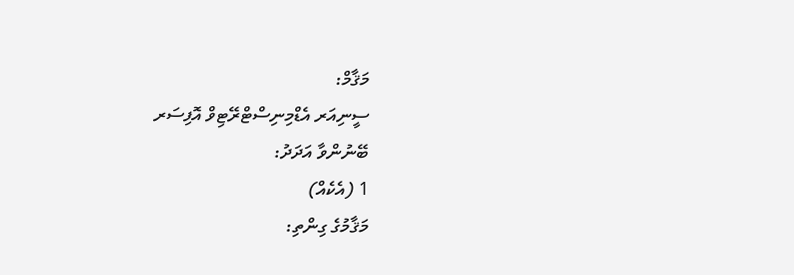މަޤާމް:
ސީނިއަރ އެޑްމިނިސްޓްރޭޓިވް އޮފިސަރ
ބޭނުންވާ އަދަދު:
1 (އެކެއް)
މަޤާމުގެ ގިންތި: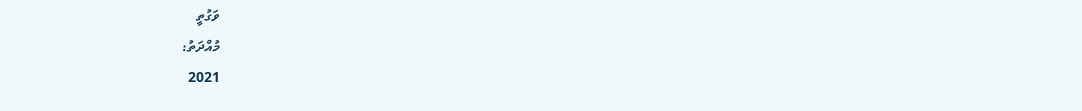ވަގުތީ
މުއްދަތު:
2021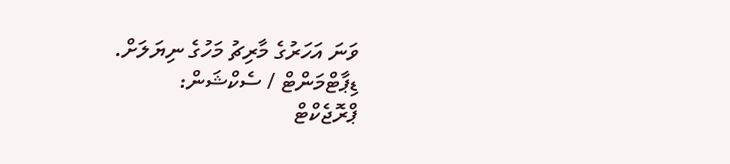ވަނަ އަހަރުގެ މާރިޗު މަހުގެ ނިޔަލަށް.
ޑިޕާޓްމަންޓް / ސެކްޝަން:
ޕްރޮޖެކްޓް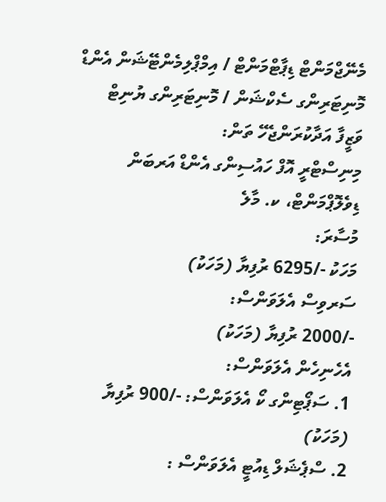މެނޭޖްމަންޓް ޑިޕާޓްމަންޓް / އިމްޕްލިމެންޓޭޝަން އެންޑް މޮނިޓަރިންގ ސެކްޝަން / މޮނިޓަރިންގ ޔުނިޓް
ވަޒީފާ އަދާކުރަންޖެހޭ ތަން:
މިނިސްޓްރީ އޮފް ހައުސިންގ އެންޑް އަރބަން ޑިވެލޮޕްމަންޓް، ކ. މާލެ
މުސާރަ:
މަހަކު -/6295 ރުފިޔާ (މަހަކު)
ސަރވިސް އެލަވަންސް:
-/2000 ރުފިޔާ (މަހަކު)
އެހެނިހެން އެލަވަންސް:
1. ސަޕޯޓިންގ ކޯ އެލަވަންސް: -/900 ރުފިޔާ (މަހަކު)
2. ސްޕެޝަލް ޑިއުޓީ އެލަވަންސް :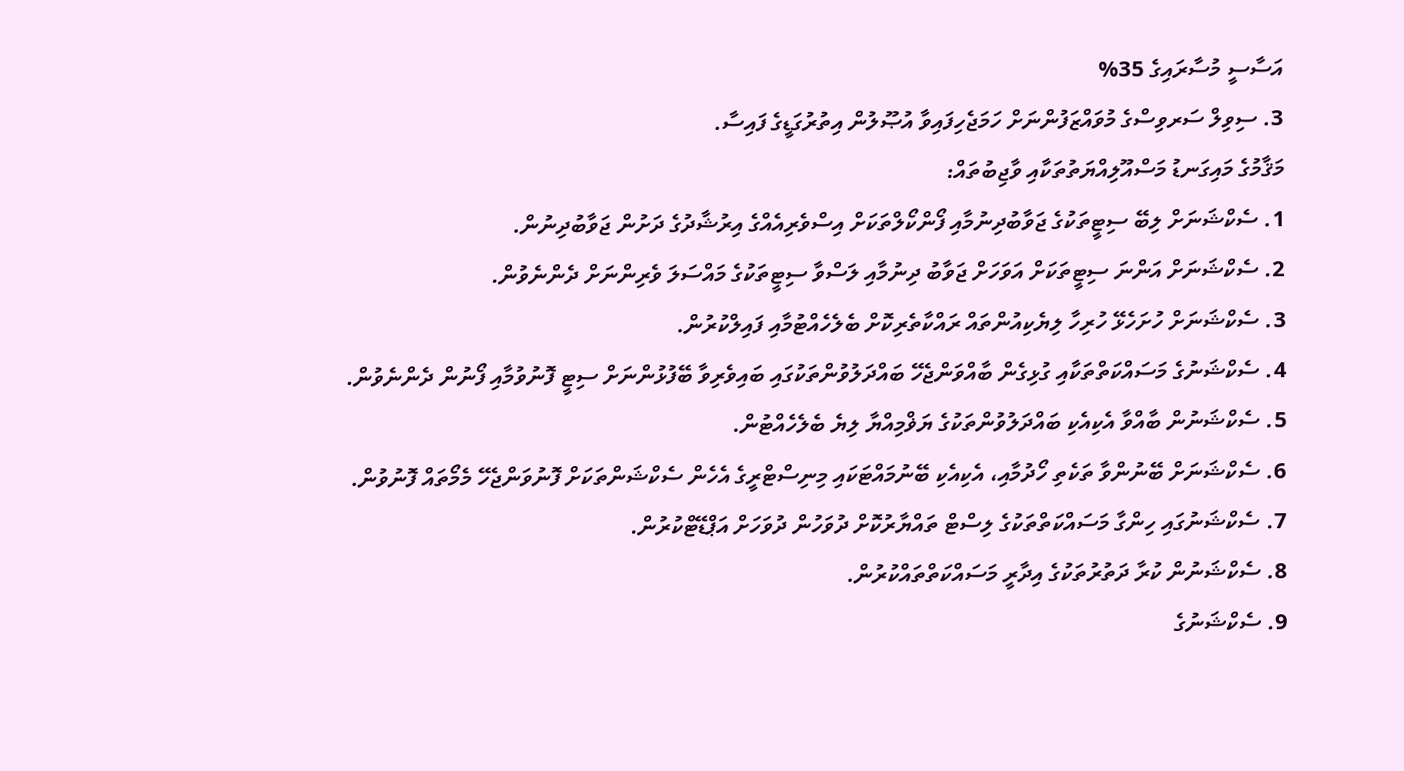އަސާސީ މުސާރައިގެ 35%
3. ސިވިލް ސަރވިސްގެ މުވައްޒަފުންނަށް ހަމަޖެހިފައިވާ އުޞޫލުން އިތުރުގަޑީގެ ފައިސާ.
މަޤާމުގެ މައިގަނޑު މަސްއޫލިއްޔަތުތަކާއި ވާޖިބުތައް:
1. ސެކްޝަނަށް ލިބޭ ސިޓީތަކުގެ ޖަވާބުދިނުމާއި ފޯންކޯލްތަކަށް އިސްވެރިއެއްގެ އިރުޝާދުގެ ދަށުން ޖަވާބުދިނުން.
2. ސެކްޝަނަށް އަންނަ ސިޓީތަކަށް އަވަހަށް ޖަވާބު ދިނުމާއި ލަސްވާ ސިޓީތަކުގެ މައްސަލަ ވެރިންނަށް ދެންނެވުން.
3. ސެކްޝަނަށް ހުށަހެޅޭ ހުރިހާ ލިޔެކިއުންތައް ރައްކާތެރިކޮށް ބެލެހެއްޓުމާއި ފައިލްކުރުން.
4. ސެކްޝަނުގެ މަސައްކަތްތަކާއި ގުޅިގެން ބާއްވަންޖެހޭ ބައްދަލުވުންތަކުގައި ބައިވެރިވާ ބޭފުޅުންނަށް ސިޓީ ފޮނުވުމާއި ފޯނުން ދެންނެވުން.
5. ސެކްޝަނުން ބާއްވާ އެކިއެކި ބައްދަލުވުންތަކުގެ ޔަޥްމިއްޔާ ލިޔެ ބެލެހެއްޓުން.
6. ސެކްޝަނަށް ބޭނުންވާ ތަކެތި ހޯދުމާއި، އެކިއެކި ބޭނުމައްޓަކައި މިނިސްޓްރީގެ އެހެން ސެކްޝަންތަކަށް ފޮނުވަންޖެހޭ މެމޯތައް ފޮނުވުން.
7. ސެކްޝަނުގައި ހިންގާ މަސައްކަތްތަކުގެ ލިސްޓް ތައްޔާރުކޮށް ދުވަހުން ދުވަހަށް އަޕްޑޭޓްކުރުން.
8. ސެކްޝަނުން ކުރާ ދަތުރުތަކުގެ އިދާރީ މަސައްކަތްތައްކުރުން.
9. ސެކްޝަނުގެ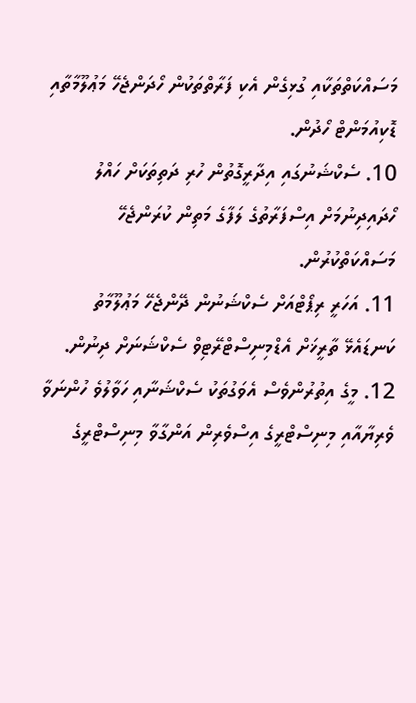މަސައްކަތްތަކާއި ގުޅިގެން އެކި ފަރާތްތަކުން ހޯދަންޖެހޭ މަޢުލޫމާތާއި ޑޮކިއުމަންޓް ހޯދުން.
10. ސެކްޝަނުގައި އިދާރީގޮތުން ހުރި ދަތިތަކަށް ހައްލު ހޯދައިދިނުމަށް އިސްފަރާތުގެ ލަފާގެ މަތިން ކުރަންޖެހޭ މަސައްކަތްކުރުން.
11. އަހަރީ ރިޕޯޓްއަށް ސެކްޝަނުން ދޭންޖެހޭ މަޢުލޫމާތު ކަނޑައެޅޭ ތާރީޚަށް އެޑްމިނިސްޓްރޭޓިވް ސެކްޝަނަށް ދިނުން.
12. މީގެ އިތުރުންވެސް އެވަގުތަކު ސެކްޝަނާއި ހަވާލުވެ ހުންނަވާ ވެރިޔާއާއި މިނިސްޓްރީގެ އިސްވެރިން އަންގާވާ މިނިސްޓްރީގެ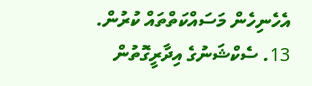އެހެނިހެން މަސައްކަތްތައް ކުރުން.
13. ސެކްޝަނުގެ އިދާރީގޮތުން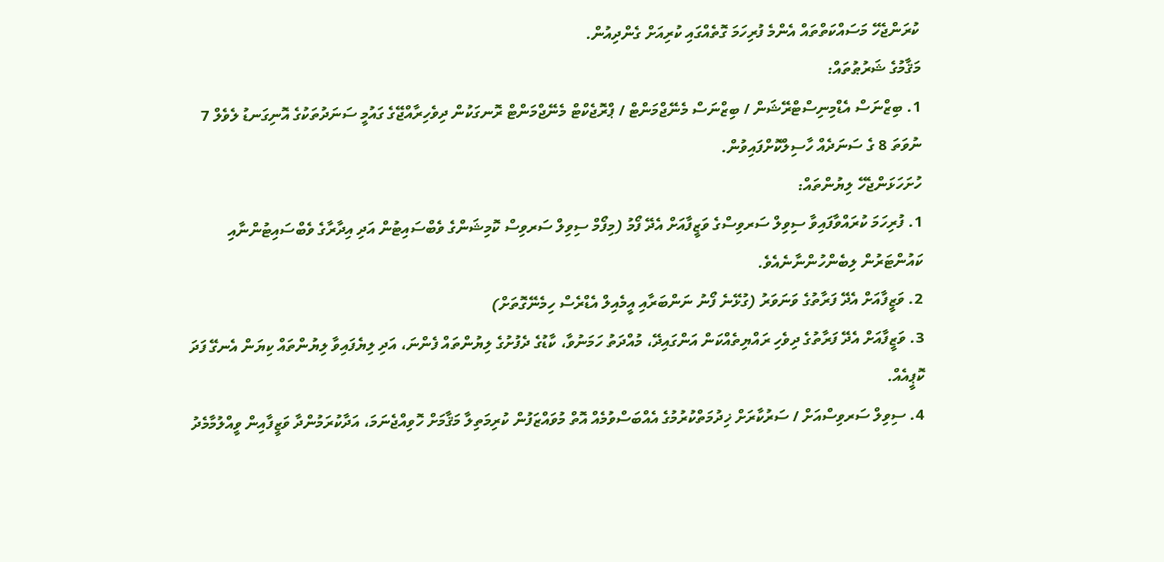ކުރަންޖެހޭ މަސައްކަތްތައް އެންމެ ފުރިހަމަ ގޮތެއްގައި ކުރިއަށް ގެންދިއުން.
މަޤާމުގެ ޝަރުޠުތައް:
1. ބިޒްނަސް އެޑްމިނިސްޓްރޭޝަން / ބިޒްނަސް މެނޭޖްމަންޓް / ޕްރޮޖެކްޓް މެނޭޖްމަންޓް ރޮނގަކުން ދިވެހިރާއްޖޭގެ ގައުމީ ސަނަދުތަކުގެ އޮނިގަނޑު ލެވެލް 7 ނުވަތަ 8 ގެ ސަނަދެއް ހާސިލްކޮށްފައިވުން.
ހުށަހަޅަންޖެހޭ ލިޔުންތައް:
1. ފުރިހަމަ ކުރައްވާފައިވާ ސިވިލް ސަރވިސްގެ ވަޒީފާއަށް އެދޭ ފޯމު (މިފޯމް ސިވިލް ސަރވިސް ކޮމިޝަންގެ ވެބްސައިޓުން އަދި އިދާރާގެ ވެބްސައިޓުންނާއި ކައުންޓަރުން ލިބެންހުންނާނެއެވެ.
2. ވަޒީފާއަށް އެދޭ ފަރާތުގެ ވަނަވަރު (ގުޅޭނެ ފޯނު ނަންބަރާއި އީމެއިލް އެޑްރެސް ހިމެނޭގޮތަށް)
3. ވަޒީފާއަށް އެދޭ ފަރާތުގެ ދިވެހި ރައްޔިތެއްކަން އަންގައިދޭ، މުއްދަތު ހަމަނުވާ، ކާޑުގެ ދެފުށުގެ ލިޔުންތައް ފެންނަ، އަދި ލިޔެފައިވާ ލިޔުންތައް ކިޔަން އެނގޭ ފަދަ ކޮޕީއެއް.
4. ސިވިލް ސަރވިސްއަށް / ސަރުކާރަށް ޚިދުމަތްކުރުމުގެ އެއްބަސްވުމެއް އޮތް މުވައްޒަފުން ކުރިމަތިލާ މަޤާމަށް ހޮވިއްޖެނަމަ، އަދާކުރަމުންދާ ވަޒީފާއިން ވީއްލުމާމެދު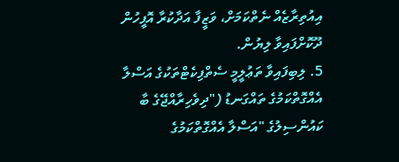އިއުތިރާޒެއް ނެތްކަމަށް، ވަޒީފާ އަދާކުރާ އޮފީހުން ދޫކޮށްފައިވާ ލިޔުން.
5. ލިބިފައިވާ ތަޢުލީމީ ސެތްފިކެޓްތަކުގެ އަސްލާ އެއްގޮތްކަމުގެ ތައްގަނޑު ("ދިވެހިރާއްޖޭގެ ބާ ކައުންސިލުގެ "އަސްލާ އެއްގޮތްކަމުގެ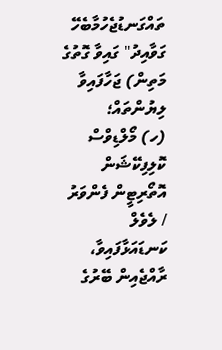ތައްގަނޑުޖެހުމާބެހޭ ގަވާއިދު" ގައިވާ ގޮތުގެ މަތިން) ޖަހާފައިވާ ލިޔުންތައް؛
(ހ) މޯލްޑިވްސް ކޮލިފިކޭޝަން އޮތޯރިޓީން ފެންވަރު / ލެވެލް ކަނޑައަޅާފައިވާ، ރާއްޖެއިން ބޭރުގެ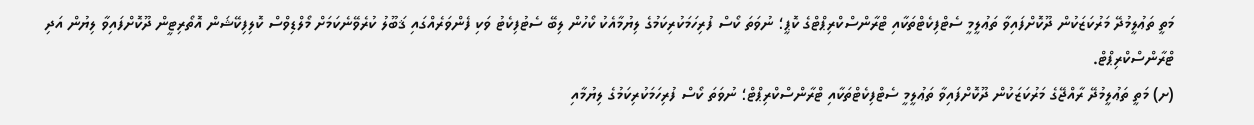މަތީ ތަޢުލީމުދޭ މަރުކަޒަކުން ދޫކޮށްފައިވާ ތަޢުލީމީ ސެޓްފިކެޓްތަކާއި ޓްރާންސްކްރިޕްޓްގެ ކޮޕީ؛ ނުވަތަ ކޯސް ފުރިހަމަކުރިކަމުގެ ލިޔުމާއެކު ކޯހުން ލިބޭ ސެޓުފިކެޓު ވަކި ފެންވަރެއްގައި ޤަބޫލު ކުރެވޭނެކަމަށް މޯލްޑިވްސް ކޮލިފިކޭޝަން އޮތޯރިޓީން ދޫކޮށްފައިވާ ލިޔުން އަދި ޓްރާންސްކްރިޕްޓް.
(ށ) މަތީ ތަޢުލީމުދޭ ރާއްޖޭގެ މަރުކަޒަކުން ދޫކޮށްފައިވާ ތަޢުލީމީ ސެޓްފިކެޓްތަކާއި ޓްރާންސްކްރިޕްޓް؛ ނުވަތަ ކޯސް ފުރިހަމަކުރިކަމުގެ ލިޔުމާއި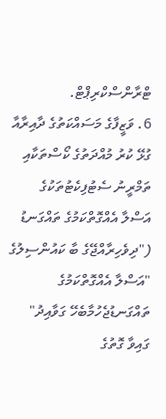ޓްރާންސްކްރިޕްޓް.
6. ވަޒީފާގެ މަސައްކަތުގެ ދާއިރާއާ ގުޅޭ ކުރު މުއްދަތުގެ ކޯސްތަކާއި ތަމްރީނު ސެޓުފިކެޓުތަކުގެ އަސްލާ އެއްގޮތްކަމުގެ ތައްގަނޑު ("ދިވެހިރާއްޖޭގެ ބާ ކައުންސިލުގެ "އަސްލާ އެއްގޮތްކަމުގެ ތައްގަނޑުޖެހުމާބެހޭ ގަވާއިދު" ގައިވާ ގޮތުގެ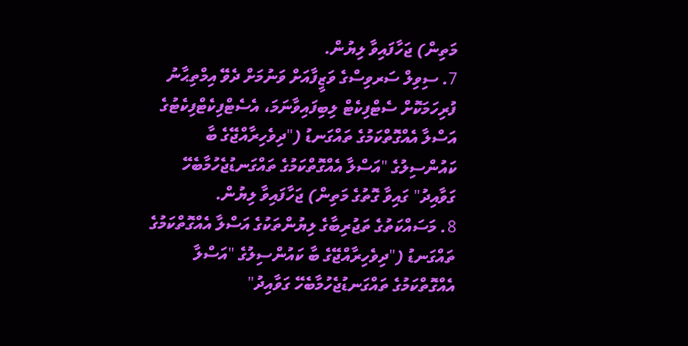މަތިން) ޖަހާފައިވާ ލިޔުން.
7. ސިވިލް ސަރވިސްގެ ވަޒީފާއަށް ވަނުމަށް ދެވޭ އިމްތިޙާނު ފުރިހަމަކޮށް ސެޓްފިކެޓް ލިބިފައިވާނަމަ، އެސެޓްފިކެޓްފިކެޓުގެ އަސްލާ އެއްގޮތްކަމުގެ ތައްގަނޑު ("ދިވެހިރާއްޖޭގެ ބާ ކައުންސިލުގެ "އަސްލާ އެއްގޮތްކަމުގެ ތައްގަނޑުޖެހުމާބެހޭ ގަވާއިދު" ގައިވާ ގޮތުގެ މަތިން) ޖަހާފައިވާ ލިޔުން.
8. މަސައްކަތުގެ ތަޖުރިބާގެ ލިޔުންތަކުގެ އަސްލާ އެއްގޮތްކަމުގެ ތައްގަނޑު ("ދިވެހިރާއްޖޭގެ ބާ ކައުންސިލުގެ "އަސްލާ އެއްގޮތްކަމުގެ ތައްގަނޑުޖެހުމާބެހޭ ގަވާއިދު"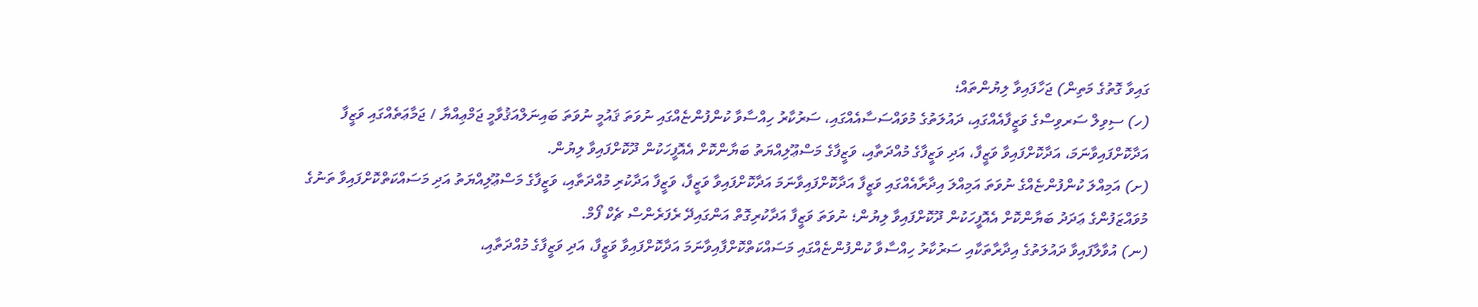ގައިވާ ގޮތުގެ މަތިން) ޖަހާފައިވާ ލިޔުންތައް؛
(ހ) ސިވިލް ސަރވިސްގެ ވަޒީފާއެއްގައި، ދައުލަތުގެ މުވައްސަސާއެއްގައި، ސަރުކާރު ހިއްސާވާ ކުންފުންޏެއްގައި ނުވަތަ ޤައުމީ ނުވަތަ ބައިނަލްއަޤުވާމީ ޖަމްޢިއްޔާ / ޖަމާޢަތެއްގައި ވަޒީފާ އަދާކޮށްފައިވާނަމަ، އަދާކޮށްފައިވާ ވަޒީފާ، އަދި ވަޒީފާގެ މުއްދަތާއި، ވަޒީފާގެ މަސްޢޫލިއްޔަތު ބަޔާންކޮށް އެއޮފީހަކުން ދޫކޮށްފައިވާ ލިޔުން.
(ށ) އަމިއްލަ ކުންފުންޏެއްގެ ނުވަތަ އަމިއްލަ އިދާރާއެއްގައި ވަޒީފާ އަދާކޮށްފައިވާނަމަ އަދާކޮށްފައިވާ ވަޒީފާ، ވަޒީފާ އަދާކުރި މުއްދަތާއި، ވަޒީފާގެ މަސްޢޫލިއްޔަތު އަދި މަސައްކަތްކޮށްފައިވާ ތަނުގެ މުވައްޒަފުންގެ ޢަދަދު ބަޔާންކޮށް އެއޮފީހަކުން ދޫކޮށްފައިވާ ލިޔުން؛ ނުވަތަ ވަޒީފާ އަދާކުރިގޮތް އަންގައިދޭ ރެފަރެންސް ޗެކް ފޯމް.
(ނ) އުވާލާފައިވާ ދައުލަތުގެ އިދާރާތަކާއި ސަރުކާރު ހިއްސާވާ ކުންފުންޏެއްގައި މަސައްކަތްކޮށްފާއިވާނަމަ އަދާކޮށްފައިވާ ވަޒީފާ، އަދި ވަޒީފާގެ މުއްދަތާއި،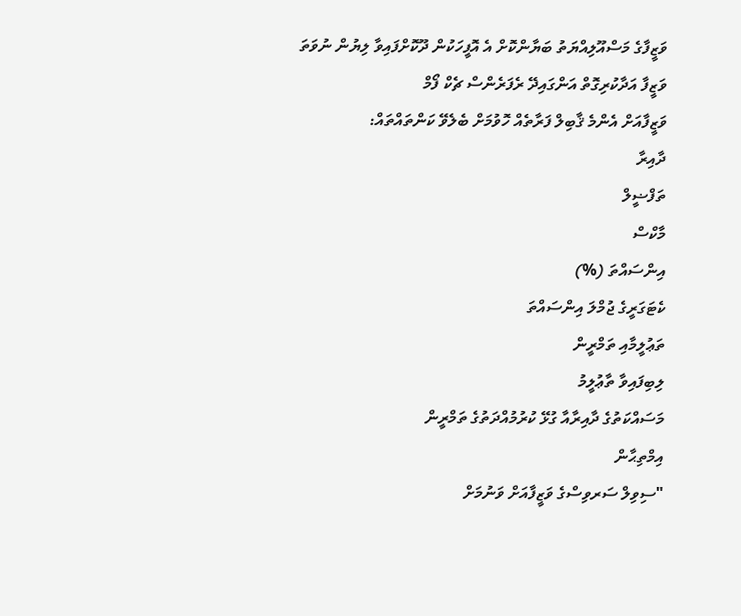ވަޒީފާގެ މަސްއޫލިއްޔަތު ބަޔާންކޮށް އެ އޮފީހަކުން ދޫކޮށްފައިވާ ލިޔުން ނުވަތަ ވަޒީފާ އަދާކުރިގޮތް އަންގައިދޭ ރެފަރެންސް ޗެކް ފޯމް
ވަޒީފާއަށް އެންމެ ޤާބިލް ފަރާތެއް ހޮވުމަށް ބެލެވޭ ކަންތައްތައް:
ދާއިރާ
ތަފްޟީލް
މާކްސް
އިންސައްތަ (%)
ކެޓަގަރީގެ ޖުމްލަ އިންސައްތަ
ތަޢުލީމާއި ތަމްރީން
ލިބިފައިވާ ތާޢުލީމު
މަސައްކަތުގެ ދާއިރާއާ ގުޅޭ ކުރުމުއްދަތުގެ ތަމްރީން
އިމްތިޙާން
"ސިވިލް ސަރވިސްގެ ވަޒީފާއަށް ވަނުމަށް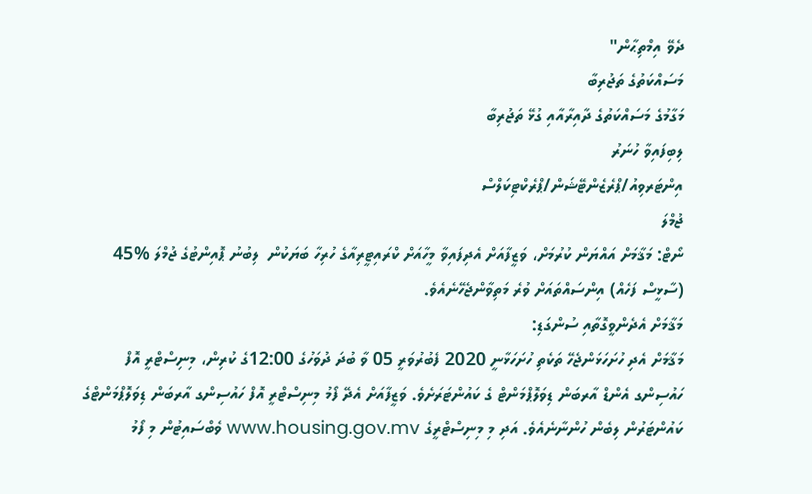ދެވޭ އިމްތިޙާން"
މަސައްކަތުގެ ތަޖުރިބާ
މަގާމުގެ މަސައްކަތުގެ ދާއިރާއާއި ގުޅޭ ތަޖުރިބާ
ލިބިފައިވާ ހުނަރު
އިންޓަރވިއު/ޕްރެޒެންޓޭޝަން/ޕްރެކްޓިކަލްސް
ޖުމްލަ
ނޯޓް: މަޤާމަށް އައްޔަން ކުރުމަށް، ވަޒީފާއަށް އެދިފައިވާ މީހާއަށް ކްރައިޓީރިއާގެ ހުރިހާ ބަޔަކުން  ލިބުނު ޕޮއިންޓުގެ ޖުމްލަ %45 (ސާޅީސް ފަހެއް) އިންސައްތައަށް ވުރެ މަތިވާންޖެހޭނެއެވެ.
މަޤާމަށް އެދެންވީގޮތާއި ސުންގަޑި:
މަޤާމަށް އެދި ހުށަހަޅަންޖެހޭ ތަކެތި ހުށަހަޅާނީ 2020 ފެބުރުވަރީ 05 ވާ ބުދަ ދުވަހުގެ 12:00ގެ ކުރިން، މިނިސްޓްރީ އޮފް ހައުސިންގ އެންޑް އާރބަން ޑިވަލޮޕްމަންޓް ގެ ކައުންޓަރަށެވެ. ވަޒީފާއަށް އެދޭ ފޯމު މިނިސްޓްރީ އޮފް ހައުސިންގ އާރބަން ޑިވަލޮޕްމަންޓްގެ ކައުންޓަރުން ލިބެން ހުންނާނެއެވެ. އަދި މި މިނިސްޓްރީގެ www.housing.gov.mv ވެބްސައިޓުން މި ފޯމު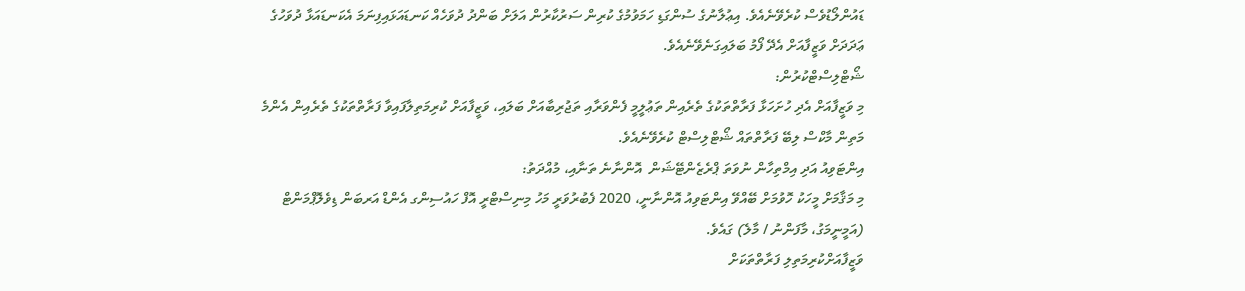ޑައުންލޯޑުވެސް ކުރެވޭނެއެވެ. އިޢުލާނުގެ ސުންގަޑި ހަމަވުމުގެ ކުރިން ސަރުކާރުން އަލަށް ބަންދު ދުވަހެއް ކަނޑައަޅައިފިނަމަ އެކަނޑައަޅާ ދުވަހުގެ ޢަދަދަށް ވަޒީފާއަށް އެދޭ ފޯމު ބަލައިގަނެވޭނެއެވެ.
ޝޯޓްލިސްޓްކުރުން:
މި ވަޒީފާއަށް އެދި ހުށަހަޅާ ފަރާތްތަކުގެ ތެރެއިން ތަޢުލީމީ ފެންވަރާއި ތަޖުރިބާއަށް ބަލައި، ވަޒީފާއަށް ކުރިމަތިލާފައިވާ ފަރާތްތަކުގެ ތެރެއިން އެންމެ މަތިން މާކްސް ލިބޭ ފަރާތްތައް ޝޯޓްލިސްޓް ކުރެވޭނެއެވެ.
އިންޓަވިއު އަދި އިމްތިހާން ނުވަތަ ޕްރެޒެންޓޭޝަން  އޮންނާނެ ތަނާއި، މުއްދަތު:
މި މަޤާމަށް މީހަކު ހޮވުމަށް ބޭއްވޭ އިންޓަވިއު އޮންނާނީ، 2020 ފެބުރުވަރީ މަހު މިނިސްޓްރީ އޮފް ހައުސިންގ އެންޑް އަރބަން ޑިވެލޮޕްމަންޓް (އަމީނީމަގު، މާފަންނު / މާލެ) ގައެވެ.
ވަޒީފާއަށްކުރިމަތިލި ފަރާތްތަކަށް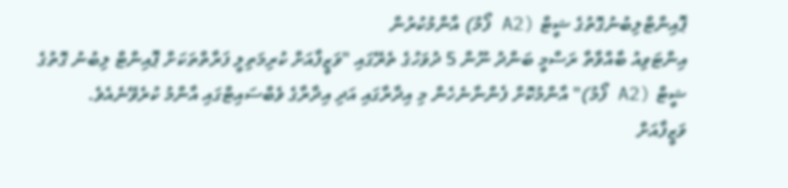ޕޮއިންޓްލިބުނުގޮތުގެ ޝީޓް (A2 ފޯމު) އާންމުކުރުން
އިންޓަވިއު ބާއްވާތާ ރަސްމީ ބަންދު ނޫން 5 ދުވަހުގެ ތެރޭގައި "ވަޒީފާއަށް ކުރިމަތިލީ ފަރާތްތަކަށް ޕޮއިންޓް ލިބުނު ގޮތުގެ ޝީޓް (A2 ފޯމު)" އާންމުކޮށް ފެންނާނެހެން މި އިދާރާގައި އަދި އިދާރާގެ ވެބްސައިޓްގައި އާންމު ކުރެވޭނެއެވެ. ވަޒީފާއަށް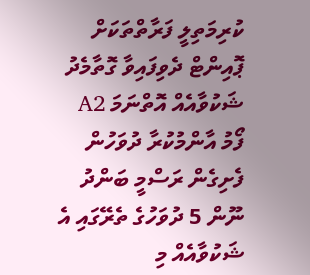ކުރިމަތިލީ ފަރާތްތަކަށް ޕޮއިންޓް ދެވިފައިވާ ގޮތާމެދު ޝަކުވާއެއް އޮތްނަމަ A2  ފޯމު އާންމުކުރާ ދުވަހުން ފެށިގެން ރަސްމީ ބަންދު ނޫން 5 ދުވަހުގެ ތެރޭގައި އެ ޝަކުވާއެއް މި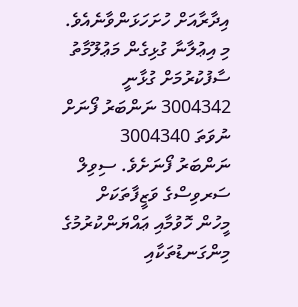އިދާރާއަށް ހުށަހަޅަންވާނެއެވެ.
މި އިޢުލާނާ ގުޅިގެން މަޢުލޫމާތު ސާފުކުރުމަށް ގުޅާނީ 3004342 ނަންބަރު ފޯނަށް ނުވަތަ 3004340 ނަންބަރު ފޯނަށެވެ. ސިވިލް ސަރވިސްގެ ވަޒީފާތަކަށް މީހުން ހޮވުމާއި ޢައްޔަންކުރުމުގެ މިންގަނޑުތަކާއި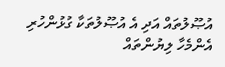އުޞޫލުތައް އަދި އެ އުޞޫލުތަކާ ގުޅުންހުރި އެންމެހާ ލިޔުންތައް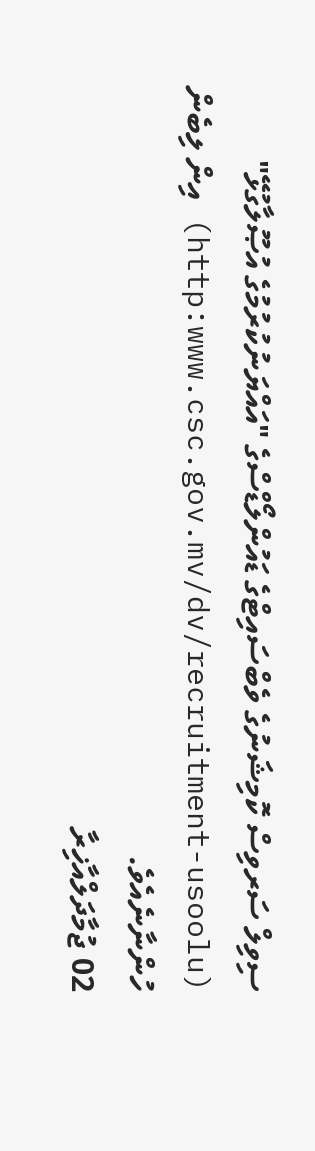ސިވިލް ސަރވިސް ކޮމިޝަނުގެ ވެބްސައިޓްގެ ޑައުންލޯޑްސްގެ "އައްޔަނުކުރުމުގެ އުޞޫލާގުޅޭ" (http:www.csc.gov.mv/dv/recruitment-usoolu) އިން ލިބެން ހުންނާނެއެވެ.
02 ޖުމާދަލްއާޚިރާ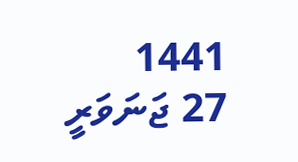1441
27 ޖަނަވަރީ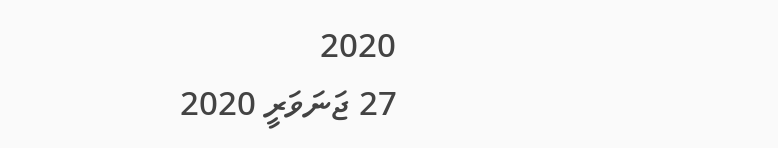2020
27 ޖަނަވަރީ 2020